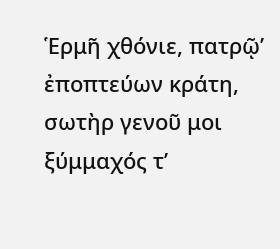Ἑρμῆ χθόνιε, πατρῷʼ ἐποπτεύων κράτη, σωτὴρ γενοῦ μοι ξύμμαχός τʼ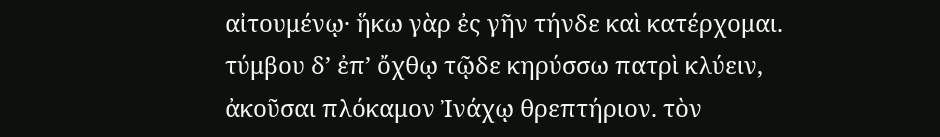αἰτουμένῳ· ἥκω γὰρ ἐς γῆν τήνδε καὶ κατέρχομαι. τύμβου δʼ ἐπʼ ὄχθῳ τῷδε κηρύσσω πατρὶ κλύειν, ἀκοῦσαι πλόκαμον Ἰνάχῳ θρεπτήριον. τὸν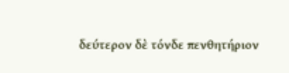δεύτερον δὲ τόνδε πενθητήριον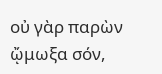οὐ γὰρ παρὼν ᾤμωξα σόν,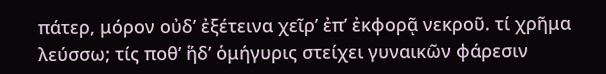πάτερ, μόρον οὐδʼ ἐξέτεινα χεῖρʼ ἐπʼ ἐκφορᾷ νεκροῦ. τί χρῆμα λεύσσω; τίς ποθʼ ἥδʼ ὁμήγυρις στείχει γυναικῶν φάρεσιν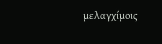μελαγχίμοις